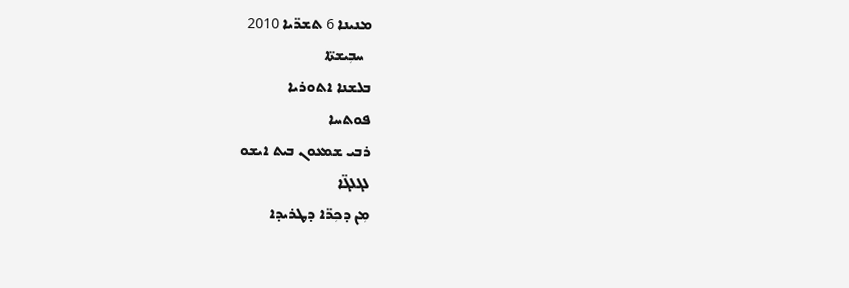ܡܢܝܢܐ 6 ܬܫܖ̈ܝܐ 2010
  ܚܒܼܝܫܬ̈ܐ
ܒܠܫܢܐ ܐܬܘܪܝܐ
ܦܘܬܚܐ
ܪܒܝ ܫܡܥܘܢ ܒܝܬ ܐܝܫܘ
ܠܓܠܓ̈ܐ
ܡܼܢ ܕܟܼܖ̈ܐ ܕܛܪܝܕܐ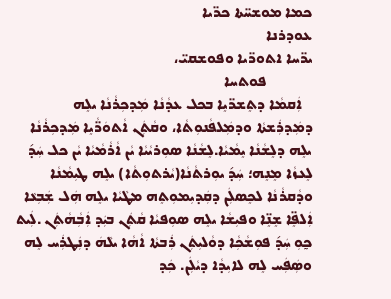ܟܡܐ ܡܘܫܚ̈ܬܐ ܟܖ̈ܝܐ
ܥܘܕܪܢܐ
ܝܖ̈ܚܐ ܐܬܘܖ̈ܝܐ ܘܦܘܫܩܝ̈،
             ܦܘܬܚܐ
   ܐܲܩܡܵܐ ܕܬܸܫܖ̈ܝܸܐ ܒܟܠ ܥܕܵܢܵܐ ܡܲܕܟܼܪܵܢܵܐ ܝܠܸܗ ܕܡܲܕܪܲܫܬܵܐ ܘܕܡܲܠܦܵܢܘܼܬܵܐ، ܘܩܵܬܲܢ ܐܵܬܘܿܖ̈ܵܝܸܐ ܡܲܕܟܼܪܵܢܵܐ ܝܠܸܗ ܕܠܸܫܵܢܵܐ ܝܸܡܵܝܵܐ.ܠܸܫܵܢܵܐ ܣܘܼܪܝܵܝܵܐ ܝܵܢ ܐܵܪܵܡܵܝܵܐ ܝܵܢ ܟܠ ܚܲܕ݇ ܠܸܥܙܵܐ ܡܸܢܸܗ؛ ܚܲܕ݇ ܝܘܼܪܬܵܢܵܐ(ܝܵܪܬܘܼܬܵܐ) ܝܠܸܗ ܛܝܼܡܵܢܵܐ ܘܕܵܩܪܵܢܵܐ ܠܟܸܣܠܲܢ ܕܩܲܕܝܼܡܘܼܬܸܗ ܡܛܵܝܵܐ ܝܠܸܗ ܗܲܠ ܫܲܒܼܥܵܐ ܐܲܠܦܸ̈ܐ ܫܸܢܸ̈ܐ ܘܦܝܼܫܵܐ ܝܠܸܗ ܣܘܼܦܝܵܐ ܩܵܬܲܢ ܒܝܲܕ ܐܲܒܼܵܗܵܬܲܢ .ܠܲܝܬ ܟ̰ܘܼ ܚܲܕ݇ ܦܘܼܫܵܟܼܵܐ ܕܘܵܠܝܼܬܲܢ ܪܲܒܬܵܐ ܐܵܗܵܐ ܝܠܵܗܿ ܕܢܲܛܪܲܚ ܠܸܗ ܘܣܲܦܲܚ ܠܸܗ ܠܐܝܼܕܵܐ ܕܝܵܠܲܢ. ܟܲܕ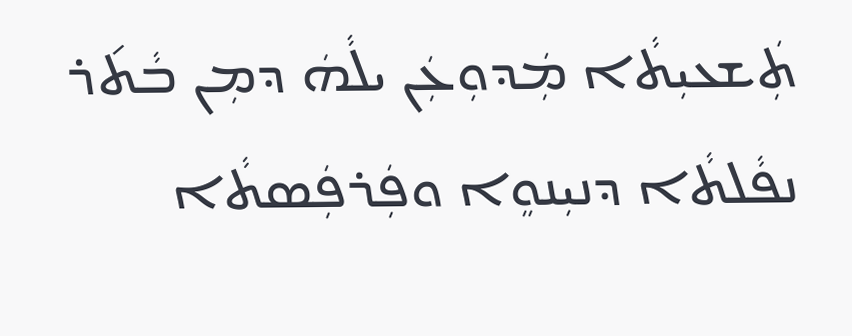ܬܲܫܥܝܼܬܵܐ ܡܲܕܘܼܥܲܢ ܝܠܵܗܿ ܕܡܼܢ ܒܵܬ݇ܪ ܢܦܵܠܬܵܐ ܕܢܝܼܢܘܸܐ ܘܦܲܪܦܲܣܬܵܐ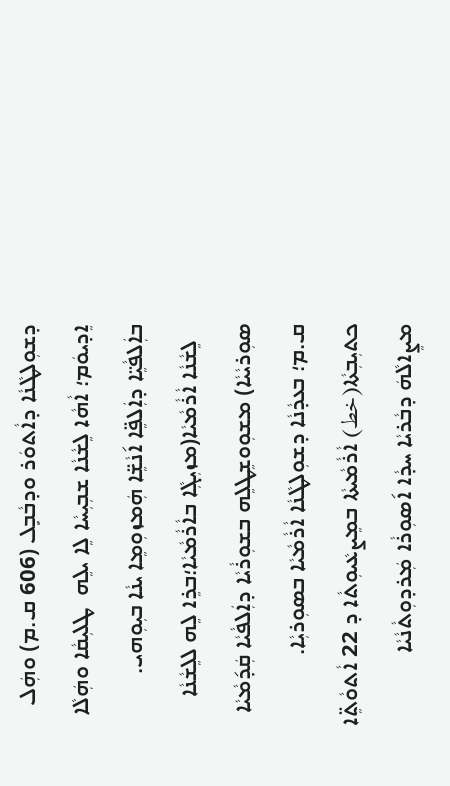ܕܫܘܼܠܛܵܢܵܐ ܕܐܵܬܘܿܪ ܘܕܒܵܒܼܸܠ (606 ܩ.ܡ) ܘܗܲܠ ܐܸܕܝܘܿܡ؛ ܐܵܗܵܐ ܠܸܫܵܢܵܐ ܫܒܼܝܼܚܵܐ ܠܸܐ ܝܠܸܗ  ܛܠܝܼܩܵܐ ܘܗܲܠܵܐ ܒܐܲܠܦܵܝܸ̈ܐ ܕܐܲܠܦܸ̈ܐ ܐ݇ܢܵܫܸ̈ܐ ܗܲܡܙܘܼܡܸܐ ܝܢܵܐ ܒܝܼܘܼܗܝ.
   ܠܸܫܵܢܵܐ ܐܵܪܵܡܵܝܵܐ(ܡܙܝܼܓܼܵܐ ܒܐܵܪܵܡܵܝܵܐ؛ܒܪܸܐ ܠܸܗ ܠܠܸܫܵܢܵܐ ܣܘܼܪܝܵܝܵܐ) ܡܫܘܼܘܫܸܛܠܸܗ ܒܫܘܼܪܵܝܵܐ ܕܐܲܠܦܵܝܵܐ ܩܲܕ݇ܡܵܝܵܐ ܩ.ܡ؛ ܒܥܕܵܢܵܐ ܕܫܘܼܠܛܵܢܵܐ ܐܵܪܵܡܵܝܵܐ ܒܣܘܼܪܝܼܵܐ. ܟܬܝܼܒܼܬܵܐ(خط) ܐܵܪܵܡܵܝܬܵܐ ܒܡܸܨܥܵܝܘܼܬܵܐ ܕ 22 ܐܵܬܘܵܬܸ̈ܐ ܡܨܸܐܠܵܗܿ ܕܒܵܪܝܵܐ ܚܕܵܐ ܐ݇ܣܘܼܪܵܐ ܡܲܪܕܘܼܬܵܢܵܝܵܐ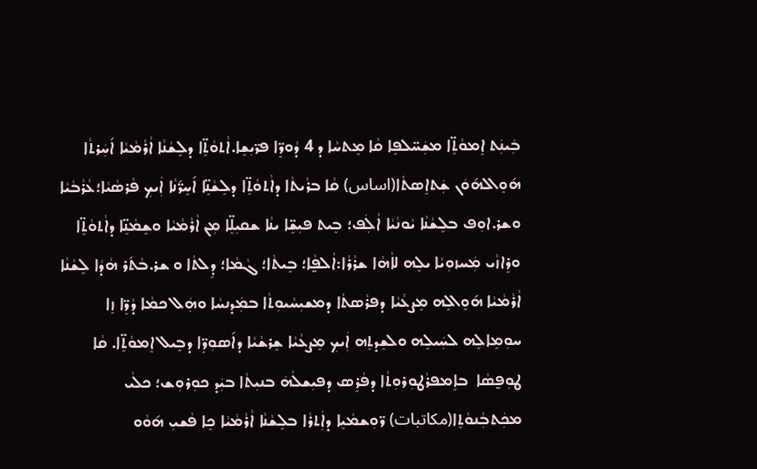ܒܲܝܢܲܬ ܐܸܡܘܵܬܸ̈ܐ ܡܫܲܚ̈ܠܦܸܐ ܩܵܐ ܡܸܬܚܵܐ ܕ 4 ܕܵܘܖܸ̈ܐ ܦܖ̈ܝܼܫܸܐ.ܐܵܬܘܵܬܸ̈ܐ ܕܠܸܫܵܢܵܐ ܐܵܪܵܡܵܝܵܐ ܐ݇ܚܲܪܬܵܐ ܗ݇ܘܸܐܠܗ݇ܘܿܢ ܫܲܬܐܸܣܬܵܐ(اساس) ܩܵܐ ܒܪܵܝܬܵܐ ܕܐܵܬܘܵܬܸ̈ܐ ܕܠܸܫܵܢܸ̈ܐ ܐ݇ܚܸܖ̈݇ܢܵܐ ܐܲܝܟܼ ܦܵܪܣܵܝܵܐ؛ܥܵܪܵܒܵܝܵܐ ܘܫܪ.ܐܘܼܦ ܒܠܸܫܵܢܵܐ ܝܵܘܢܵܝܵܐ ܐܵܠܲܦ؛ ܒܸܝܬ ܦܝܼܫܸ̈ܐ ܝܢܵܐ ܫܩܝܼܠܸ̈ܐ ܡܼܢ ܐܵܪܵܡܵܝܵܐ ܘܫܸܡܵܢܸ̈ܐ ܕܐܵܬܘܵܬܸ̈ܐ ܘܪܸܐܙܵܝ ܡܲܚܙܘܼܝܵܐ ܝܠܸܗ ܠܐܵܗܵܐ ܫܪܵܪܵܐ:ܐܵܠܦ̰ܵܐ؛ ܒܸܝܬܵܐ؛ ܓܵܡܵܐ؛ ܕܸܠܬܵܐ ܘ ܫܪ.ܒܵܬ݇ܪ ܗܵܕܵܐ ܠܸܫܵܢܵܐ ܐܵܪܵܡܵܝܵܐ ܗ݇ܘܸܐܠܸܗ ܡܸܨܥܵܝܵܐ ܕܦܪܵܣܬܵܐ ܕܡܫܝܼܚܵܝܘܼܬܵܐ ܒܡܲܕܢܚܵܐ ܘܗܲܠ ܟܡܵܐ ܕܵܖܸ̈ܐ ܙܸܐ ܚܘܼܡܸܐܠܸܗ ܠܚܲܝܠܸܗ ܘܠܫܸܕܬܸܗ ܐܲܝܟܼ ܡܸܨܥܵܝܵܐ ܫܸܪܫܵܝܵܐ ܕܐ݇ܣܘܼܖܸ̈ܐ ܕܒܸܝܠ ܐܸܡܘܵܬܸ̈ܐ. ܩܵܐ ܛܘܼܦ̰ܣܵܐ  ܒܐܸܡܦܪܵܛܘܼܪܘܼܬܵܐ ܕܦܵܪܸܣ ܕܦܝܼܫܠܵܗܿ ܒܢܝܼܬܵܐ ܒܝܲܕ ܟܘܼܪܘܼܫ؛ ܟܠܵܝ ܡܟܲܬܒܼܵܢܘܵܬܸܐ(مکاتبات) ܖ̈ܘܼܫܡܵܝܸܐ ܕܐܲܬܪܵܐ ܒܠܸܫܵܢܵܐ ܐܵܪܵܡܵܝܵܐ ܟܸܐ ܦܵܫܝܼ ܗ݇ܘܵܘ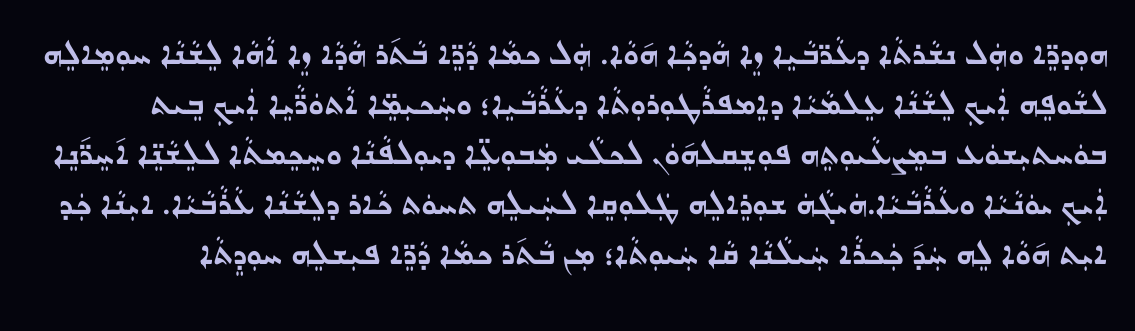ܗܘܼܕܖܸ̈ܐ ܘܗܲܠ ܢܫܵܪܬܵܐ ܕܥܵܖ̈ܒܵܝܸܐ ܙܸܐ ܗܵܕܟܼܵܐ ܗ݇ܘܵܐ. ܗܲܠ ܟܡܵܐ ܕܵܖܸ̈ܐ ܒܵܬ݇ܪ ܗܵܕܵܐ ܙܸܐ ܐܵܗܵܐ ܠܸܫܵܢܵܐ ܚܘܼܡܸܐܠܸܗ ܠܫܵܘܦܸܗ ܐܲܝܟܼ ܠܸܫܵܢܵܐ ܥܸܠܡܵܝܵܐ ܕܐܸܡܦܪܵܛܘܼܪܘܼܬܵܐ ܕܥܵܪܵܒܵܝܸܐ؛ ܘܚܲܟܝܼܡܸ̈ܐ ܐܵܬܘܿܖ̈ܵܝܸܐ ܐܲܝܟܼ ܒܸܝܬ ܒܘܿܚܬܝܼܫܘܿܥ ܒܡܸܨܥܵܝܘܼܬܸܗ ܦܘܼܫܸܩܠܗ݇ܘܿܢ ܠܟܠܵܝ ܡܲܒܘܼܥܸ̈ܐ ܕܝܘܼܠܦܵܢܵܐ ܘܚܸܟܸܡܬܵܐ ܠܠܸܫܵܢܸ̈ܐ ܐ݇ܚܸܖ̈݇ܢܸܐ ܐܲܝܟܼ ܝܘܿܢܵܝܵܐ ܘܥܵܪܵܒܵܝܵܐ.ܗܿܝܓܵܗܿ ܫܘܼܪܸܐܠܸܗ ܛܲܠܘܼܩܸܐ ܠܚܲܝܠܸܗ ܬܚܘܿܬ ܟܵܐܪ ܕܠܸܫܵܢܵܐ ܥܵܪܵܒܵܝܵܐ. ܐܝܼܢܵܐ ܟܲܕ ܐܝܼܬ ܗ݇ܘܵܐ ܠܸܗ ܚܲܕ݇ ܟܲܟܪܵܐ ܚܲܝܠܵܢܵܐ ܩܵܐ ܚܲܝܘܼܬܵܐ؛ ܡܼܢ ܒܵܬ݇ܪ ܟܡܵܐ ܕܵܖܸ̈ܐ ܦܝܼܫܠܸܗ ܚܘܼܕܸܬܵܐ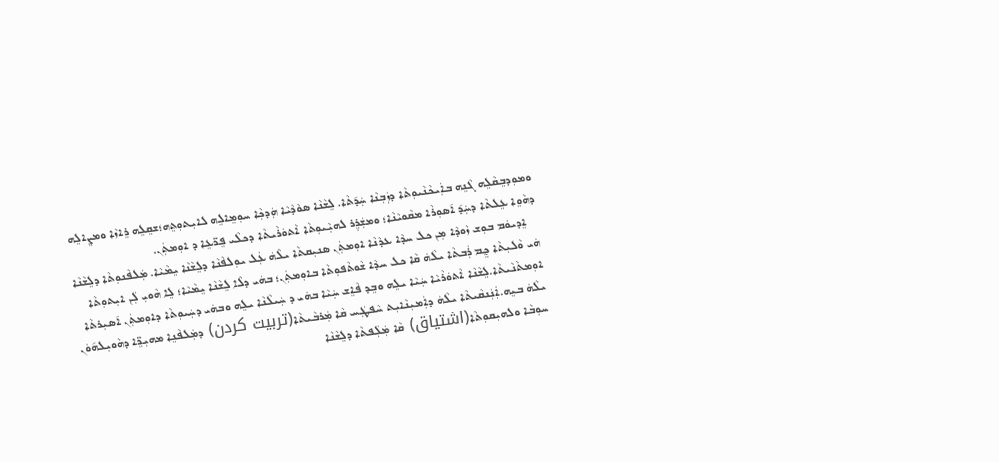ܘܡܘܼܕܒܸܩܵܠܸܗ ܓܵܢܸܗ ܒܐܲܝܟܵܢܵܝܘܼܬܵܐ ܕܙܲܒܼܢܵܐ ܚܲܕ݇ܬܵܐ. ܠܸܫܵܢܵܐ ܣܘܵܕܵܝܵܐ ܗܲܕܟܼܵܐ ܚܘܼܡܸܐܠܸܗ ܠܐܝܼܬܘܼܬܸܗ؛ܫܩܸܠܸܗ ܪܸܐܙܵܐ ܘܡܨܸܐܠܸܗ ܕܗܵܘܸܐ ܥܸܠܬܵܐ ܕܚܲܕ݇ ܐ݇ܣܘܼܪܵܐ ܡܩܵܘܝܵܢܵܐ؛ ܘܡܫܲܪܸܼܪ ܠܗܝܼܵܝܘܼܬܵܐ ܐܵܬܘܿܪܵܝܬܵܐ ܕܟܠܵܝ ܦܸܖ̈ܥܸܐ ܕ ܐܘܼܡܬܲܢ.
   ܐܸܕܝܘܿܡ ܒܘܼܫ ܙܵܘܕܵܐ ܡܼܢ ܟܠ ܚܕܵܐ ܥܕܵܢܵܐ ܐܘܼܡܬܲܢ ܣܢܝܼܩܬܵܐ ܝܠܵܗܿ ܥܲܠ ܝܘܼܠܦܵܢܵܐ ܕܠܸܫܵܢܵܐ ܝܸܡܵܝܵܐ. ܡܲܠܦܵܢܘܼܬܵܐ ܕܠܸܫܵܢܵܐ ܗܿܝ ܘܵܠܝܼܬܵܐ ܟ̰ܸܡ ܪܲܒܬܵܐ ܝܠܵܗܿ ܩܵܐ ܟܠ ܚܕܵܐ ܫܵܘܬܵܦܘܼܬܵܐ ܒܐܘܼܡܬܲܢ؛ ܒܗܿܝ ܕܠܵܐ ܠܸܫܵܢܵܐ ܝܸܡܵܝܵܐ؛ ܠܸܐ ܗܵܘܝܼ ܠܲܢ ܐܝܼܬܘܼܬܵܐ ܐܘܼܡܬܵܢܵܝܬܵܐ.ܠܸܫܵܢܵܐ ܐܵܬܘܿܪܵܝܵܐ ܚܲܝܵܐ ܝܠܸܗ ܘܒܸܕ ܦܵܐܸܫ ܚܲܝܵܐ ܒܗܿܝ ܕ ܚܲܝܠܵܢܵܐ ܝܠܸܗ ܘܒܗܿܝ ܕܚܲܝܘܼܬܵܐ ܕܐܘܼܡܬܲܢ ܐ݇ܣܝܼܪܬܵܐ ܝܠܵܗܿ ܒܝܸܗ.ܐܲܢܲܢܩܵܝܬܵܐ ܝܠܵܗܿ ܕܐܲܡܝܼܢܵܐܝܼܬ ܚܵܦܛܲܚ ܩܵܐ ܡܲܪܒܵܝܬܵܐ(تربيت کردن) ܕܡܲܠܦܵܢܸܐ ܡܗܝܼܖܸ̈ܐ ܕܗܵܘܝܼܠܗ݇ܘܿܢ ܚܘܼܒܵܐ ܘܠܗܝܼܩܘܼܬܵܐ(اشتیاق) ܩܵܐ ܡܲܠܲܦܬܵܐ ܕܠܸܫܵܢܵܐ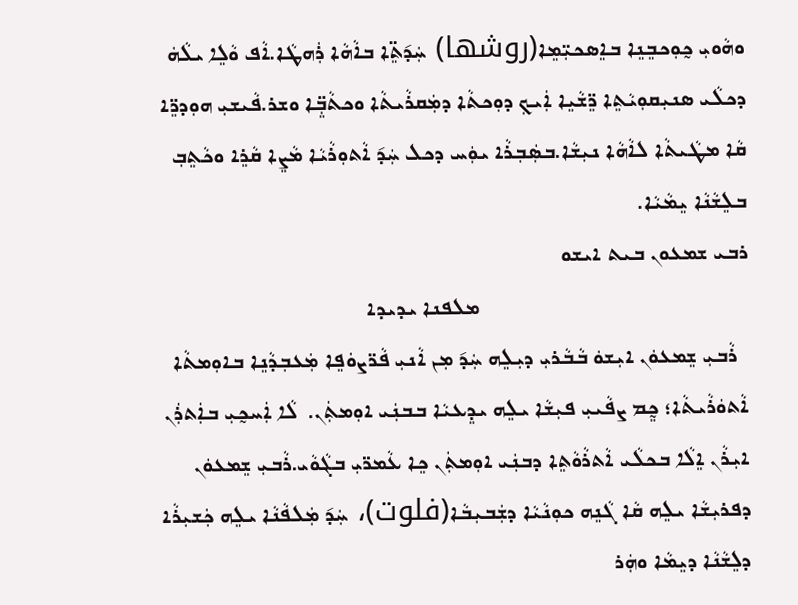ܘܗܵܘܝܼ ܟ̰ܘܼܟܒܸܢܸܐ ܒܐܸܣܟܝܼ̈ܡܸܐ(روشها) ܚܲܕ݇ܬܸ̈ܐ ܒܐܵܗܵܐ ܪܲܗܛܵܐ.ܐܵܦ ܘܵܠܸܐ ܝܠܵܗܿ ܕܟܠܵܝ ܣܢܝܼܩܘܼܝܵܬܸܐ ܖܸ̈ܫܵܝܸܐ ܐܲܝܟܼ ܕܘܼܟܬܵܐ ܕܡܲܩܪܵܝܬܵܐ ܘܟܬܵܒܼܸ̈ܐ ܘܫܪ.ܦܵܝܫܝܼ ܗܘܼܕܖܸ̈ܐ ܩܵܐ ܡܛܵܝܬܵܐ ܠܐܵܗܵܐ ܢܝܼܫܵܐ.ܒܣܲܒܼܪܵܐ ܝܘܲܚ ܕܟܠ ܚܲܕ݇ ܐܵܬܘܼܪܵܝܵܐ ܡܵܨܸܐ ܩܵܪܸܐ ܘܟܵܬܸܒܼ ܒܠܸܫܵܢܵܐ ܝܸܡܵܝܵܐ.
ܪܒܝ ܫܡܥܘܢ ܒܝܬ ܐܝܫܘ
                                               ܡܠܦܢܐ ܝܕܝܕܐ
  ܪܵܒܝܼ ܫܸܡܥܘܿܢ ܐܝܼܫܘܿ ܒܵܒܵܪܝܼ ܕܝܼܠܸܗ ܚܲܕ݇ ܡܼܢ ܐܵܢܝܼ ܦܵܖ̈ܨܘܿܦܸܐ ܡܲܥܒܼܕܵܢܸܐ ܒܐܘܼܡܬܵܐ ܐܵܬܘܿܪܵܝܬܵܐ؛ ܟ̰ܸܡ ܨܦܵܝܝܼ ܦܝܼܫܵܐ ܝܠܸܗ ܝܕܸܥܝܵܐ ܒܒܢܲܝ ܐܘܼܡܬܲܢ.  ܠܵܐ ܐܲܚܟ̰ܝܼ ܒܐܲܬܪܲܢ ܐܝܼܪܵܢ ܐܸܠܵܐ ܒܟܠܵܝ ܐܵܬܪܵܘܵܬܸܐ ܕܒܢܲܝ ܐܘܼܡܬܲܢ ܟܸܐ ܥܵܡܖ̈ܝܼ ܒܓܵܘܵܝ.ܪܵܒܝܼ ܫܸܡܥܘܿܢ ܕܦܪܝܼܫܵܐ ܝܠܸܗ ܩܵܐ ܓܵܢܸܗ ܟܘܼܢܵܝܵܐ ܕܫܲܒܝܼܒܵܐ(فلوت)، ܚܲܕ݇ ܡܲܠܦܵܢܵܐ ܝܠܸܗ ܟܲܫܝܼܪܵܐ ܕܠܸܫܵܢܵܐ ܕܝܸܡܵܐ ܘܗܲܪ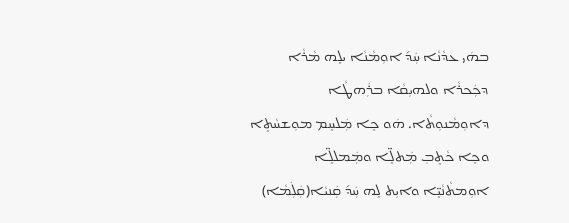ܒܗܿܝ ܥܕܵܢܵܐ ܚܲܕ݇ ܐܘܼܡܵܢܵܐ ܝܠܸܗ ܡܵܪܵܐ ܕܟܲܟܪܵܐ ܘܠܗܝܼܩܵܐ ܒܪܲܗܛܵܐ ܕܐܘܼܡܵܢܘܼܬܵܐ. ܗܿܘ ܟܸܐ ܡܲܠܚܸܡ ܡܘܼܫܚܵܬܸܐ ܘܟܸܐ ܟܵܬܸܒܼ ܡܲܬܠܸ̈ܐ ܘܡܲܡܠܠܸ̈ܐ ܐܘܼܡܬܵܢܵܝܸ̈ܐ ܘܐܝܼܬ ܠܸܗ ܚܲܕ݇ ܩܲܢܝܵܐ(ܩܲܠܲܡܵܐ)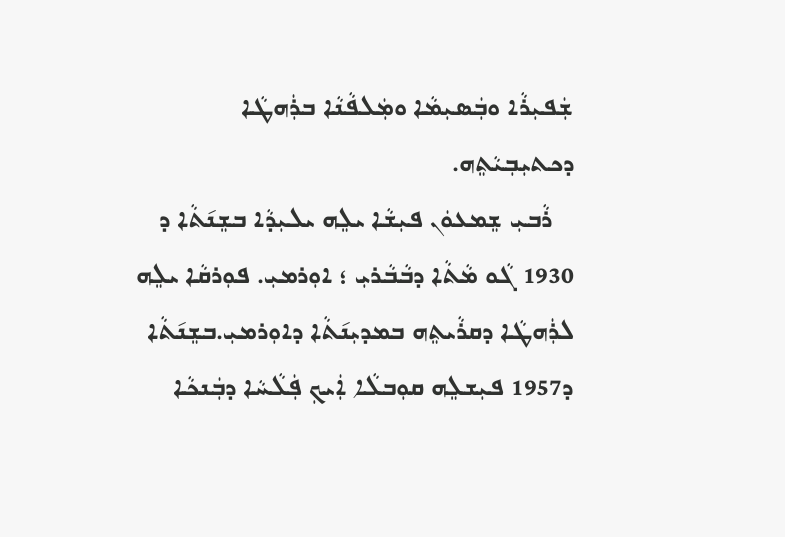ܫܲܦܝܼܪܵܐ ܘܒܲܣܝܼܡܵܐ ܘܡܲܠܦܵܢܵܐ ܒܪܲܗܛܵܐ ܕܟܬܝܼܒܼܝܵܬܸܗ.
   ܪܵܒܝܼ ܫܸܡܥܘܿܢ ܦܝܼܫܵܐ ܝܠܸܗ ܝܠܝܼܕܵܐ ܒܫܸܢ݇ܬܵܐ ܕ 1930 ܓܵܘ ܡܵܬܵܐ ܕܒܵܒܵܪܝܼ ؛ ܐܘܼܪܡܝܼ. ܦܘܼܪܩܵܐ ܝܠܸܗ ܠܪܲܗܛܵܐ ܕܩܪܵܝܬܸܗ ܒܡܕܝܼܢ݇ܬܵܐ ܕܐܘܼܪܡܝܼ.ܒܫܸܢ݇ܬܵܐ ܕ1957 ܦܝܼܫܠܸܗ ܩܘܼܒܠܵܐ ܐܲܝܟܼ ܦܲܠܵܚܵܐ ܕܒܲܢܟܵܐ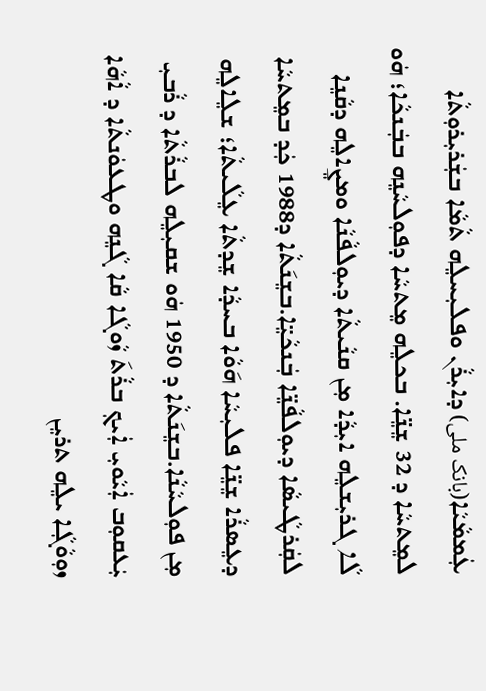ܥܲܡܡܵܝܵܐ(بانک ملی) ܕܐܝܼܪܵܢ ܘܦܠܝܼܚܠܸܗ ܬܵܡܵܐ ܒܫܲܪܝܼܪܘܼܬܵܐ ܠܡܸܬܚܵܐ ܕ 32 ܫܸܢܸ̈ܐ. ܒܟܠܸܗ ܡܸܬܚܵܐ ܕܦܘܼܠܚܵܢܸܗ ܒܒܲܢܟܵܐ؛ ܗܿܘ ܠܵܐ ܓܪܝܼܫܠܸܗ ܐܝܼܕܵܐ ܡܼܢ ܩܢܵܝܬܵܐ ܕܝܘܼܠܦܵܢܵܐ ܘܡܨܸܐܠܸܗ ܕܩܵܢܸܐ ܠܩܲܪܛܵܝܣܵܐ ܕܝܘܼܠܦܵܢܸ̈ܐ ܒܲܢܟܵܝܸ̈ܐ.ܒܫܸܢ݇ܬܵܐ ܕ1988 ܟܲܕ ܒܡܸܬܚܵܐ ܕܥܸܣܪܵܐ ܫܸܢܸ̈ܐ ܦܠܝܼܚܵܐ ܗ݇ܘܵܐ ܒܚܕܵܐ ܫܸܕܬܵܐ ܥܸܠܵܝܬܵܐ؛ ܫܠܸܐܠܸܗ ܡܼܢ ܦܘܼܠܚܵܢܵܐ.ܒܫܸܢ݇ܬܵܐ ܕ 1950 ܗܿܘ ܫܩܝܼܠܸܗ ܠܒܪܵܬܵܐ ܕ ܪܵܒܝܼ ܝܲܥܩܘܼܒ ܐܲܝܵܘܝܼ ܐܲܝܟܼ ܒܪܵܬ݇ ܙܵܘܓܵܐ ܩܵܐ ܓܵܢܸܗ ܘܛܥܘܿܢܬܵܐ ܕ ܐܵܗܵܐ ܙܘܼܘܵܓܼܵܐ ܝܠܸܗ ܬܪܝܸܢ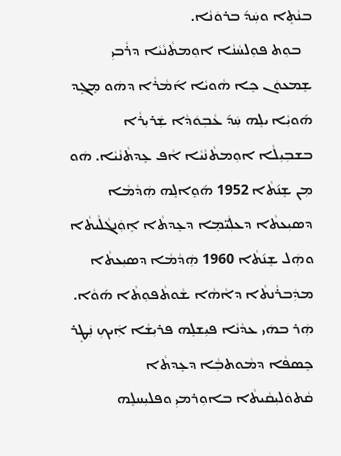ܒܢܵܬܸܐ ܘܚܲܕ݇ ܒܪܘܿܢܵܐ.
   ܒܘܼܬ ܦܘܼܠܚܵܢܵܐ ܐܘܼܡܬܵܢܵܝܵܐ ܕܪܵܒܝܼ ܫܸܡܥܘܿܢ ܟܸܐ ܗܵܘܝܵܐ ܐ݇ܡܵܪܵܐ ܕܗܿܘ ܡܸܓܸܕ ܗ݇ܘܝܼܵܐ ܝܠܸܗ ܚܲܕ݇ ܥܵܒܼܘܿܕܵܐ ܫܲܪܝܼܪܵܐ ܒܫܒܼܝܼܠܵܐ ܐܘܼܡܬܵܢܵܝܵܐ ܐܵܦ ܥܸܕܬܵܢܵܝܵܐ. ܗܿܘ ܡܼܢ ܫܸܢ݇ܬܵܐ 1952 ܗ݇ܘܸܐܠܸܗ ܗܲܕܵܡܵܐ ܕܣܝܼܥܬܵܐ ܕܥܠܲܝ̈ܡܸܐ ܕܥܸܕܬܵܐ ܐܸܘܲܢܓܵܠܵܝܬܵܐ ܘܗܲܠ ܫܸܢ݇ܬܵܐ 1960 ܗܲܕܵܡܵܐ ܕܣܝܼܥܬܵܐ ܡܕܲܒܪܵܢܬܵܐ ܕܐܵܗܵܐ ܫܵܘܬܵܦܘܼܬܵܐ ܗ݇ܘܵܐ. ܗܲܪ ܒܗܿܝ ܥܕܵܢܵܐ ܦܝܼܫܠܸܗ ܦܪܝܼܫܵܐ ܐܲܝܟܼ ܢܲܛܸܪ ܟܸܣܦܵܐ ܕܡܵܘܬܒܼܵܐ ܕܥܸܕܬܵܐ ܩܵܬܘܿܠܝܼܩܵܝܬܵܐ ܒܐܘܼܪܡܝܼ ܘܦܠܝܼܚܠܸܗ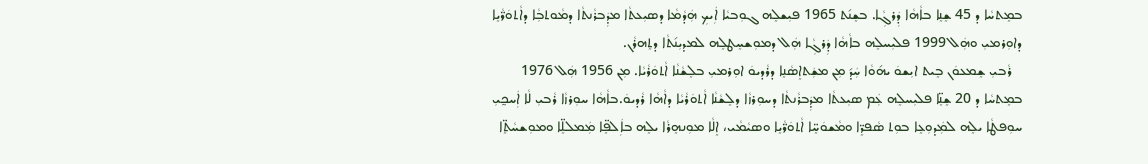ܒܡܸܬܚܵܐ ܕ 45 ܫܸܢܸܐ ܒܐܵܗܵܐ ܕܲܪܓܼܵܐ. ܒܫܸܢ݇ܬ 1965 ܦܝܼܫܠܸܗ ܓܘܼܒܝܵܐ ܐܲܝܟܼ ܗܲܕܵܡܵܐ ܕܣܝܼܥܬܵܐ ܡܕܲܒܪܵܢܬܵܐ ܕܡܵܘܬܒܼܵܐ ܕܐܵܬܘܿܖ̈ܵܝܸܐ ܕܐܘܼܪܡܝܼ ܘܗܲܠ 1999 ܦܠܝܼܚܠܸܗ ܒܐܵܗܵܐ ܕܲܪܓܼܵܐ ܗܲܠ ܕܡܘܼܫܚܸܛܠܸܗ ܠܡܕܝܼܢ݇ܬܵܐ ܕܬܸܗܪܵܢ.
   ܪܵܒܝܼ ܫܸܡܥܘܿܢ ܒܸܝܬ ܐܝܼܫܘܿ ܝܗ݇ܘܵܐ ܚܲܕ݇ ܡܼܢ ܡܫܲܬܐܸܣܵܢܸܐ ܕܪܵܕܝܘܿ ܐܘܼܪܡܝܼ ܒܠܸܫܵܢܵܐ ܐܵܬܘܿܪܵܝܵܐ. ܡܼܢ 1956 ܗܲܠ 1976 ܒܡܸܬܚܵܐ ܕ 20 ܫܸܢܸ̈ܐ ܦܠܝܼܚܠܸܗ ܥܲܡ ܣܝܼܥܬܵܐ ܡܕܲܒܪܵܢܬܵܐ ܕܚܘܼܪܙܵܐ ܕܠܸܫܵܢܵܐ ܐܵܬܘܿܪܵܝܵܐ ܕܐܵܗܵܐ ܪܵܕܝܘܿ.ܒܐܵܗܵܐ ܚܘܼܪܙܵܐ ܪܵܒܝܼ ܠܵܐ ܐܲܚܟ̰ܝܼ ܚܘܼܦܛܵܐ ܝܠܸܗ ܠܡܲܕܘܼܥܸܐ ܒܘܼܬ ܣܵܦܖܸ̈ܐ ܘܡܵܫܘܿܚܸ̈ܐ ܐܵܬܘܿܖ̈ܵܝܸܐ ܘܣܝܵܡܵܝ، ܐܸܠܵܐ ܡܘܼܢܗܸܪܵܐ ܝܠܸܗ ܒܐܲܠܦܸ̈ܐ ܡܲܡܠܠܸ̈ܐ ܘܡܘܼܫܚܵܬܸ̈ܐ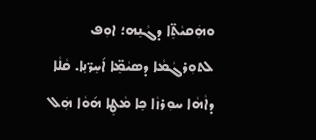ܘܗܲܩܝܵܬܸ̈ܐ ܕܓܵܢܸܗ؛ ܐܘܼܦ ܠܬܘܼܪܓܵܡܵܐ ܕܣܝܵܡܸ̈ܐ ܐ݇ܚܸܖ̈ܢܸܐ. ܩܵܠܵܐ ܕܐܵܗܵܐ ܚܘܼܪܙܵܐ ܟܸܐ ܡܵܛܸܐ ܗ݇ܘܵܐ ܗܲܠ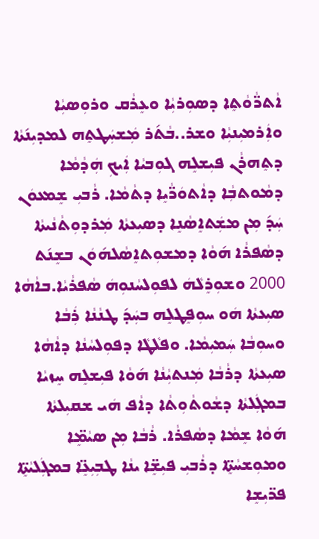ܐܵܬܖ̈ܵܘܵܬܸܐ ܕܣܘܼܪܝܼܵܐ ܘܥܸܪܵܩ ܘܪܘܼܣܝܼܵܐ ܘܐܲܪܡܝܼܢܝܼܵܐ ܘܫܪ..ܒܵܬ݇ܪ ܡܲܫܚܲܛܬܸܗ ܠܡܕܝܼܢ݇ܬܵܐ ܕܬܸܗܪܵܢ ܦܝܼܫܠܸܗ ܓܘܼܒܝܵܐ ܐܲܝܟܼ ܗܲܕܵܡܵܐ ܕܡܵܘܬܒܼܵܐ ܕܐܵܬܘܿܖ̈ܵܝܸܐ ܕܬܵܡܵܐ. ܪܵܒܝܼ ܫܸܡܥܘܿܢ ܚܲܕ݇ ܡܼܢ ܡܫܲܬܐܸܣܵܢܸܐ ܕܣܝܼܥܬܵܐ ܡܲܪܕܘܼܬܵܢܵܝܬܵܐ ܕܣܵܦܪܵܐ ܗ݇ܘܵܐ ܕܡܫܘܼܬܐܸܣܵܠܗ݇ܘܿܢ ܒܫܸܢ݇ܬ 2000 ܘܫܘܼܪܸܠܵܗܿ ܠܦܘܼܠܚܵܢܘܼܗܿ ܣܵܦܪܵܝܵܐ.ܒܐܵܗܵܐ ܣܝܼܥܬܵܐ ܗܿܘ ܚܘܼܦܸܛܠܸܗ ܒܚܲܕ݇ ܛܢܵܢܵܐ ܪܲܒܵܐ ܘܚܘܼܒܵܐ ܚܲܡܝܼܡܵܐ. ܘܦܠܵܛܵܐ ܕܦܘܼܠܚܵܢܵܐ ܕܐܵܗܵܐ ܣܝܼܥܬܵܐ ܕܪܵܒܵܐ ܡܲܢܬܝܼܵܢܵܐ ܗ݇ܘܵܐ ܦܝܼܫܠܸܗ ܚܸܙܝܵܐ ܒܡܓܲܠܬܵܐ ܕܫܵܘܬܵܘܼܬܵܐ ܕܐܵܦ ܗܿܝ ܫܩܝܼܠܬܵܐ ܗ݇ܘܵܐ ܫܸܡܵܐ ܕܣܵܦܪܵܐ. ܪܵܒܵܐ ܡܼܢ ܣܝܵܡܸ̈ܐ ܘܡܘܼܫܚܵܬܸ̈ܐ ܕܪܵܒܝܼ ܦܝܼܫܸ̈ܐ ܝܢܵܐ ܛܒܼܝܼܥܸ̈ܐ ܒܡܓܲܠܝܵܬܸ̈ܐ ܦܖ̈ܝܼܫܸܐ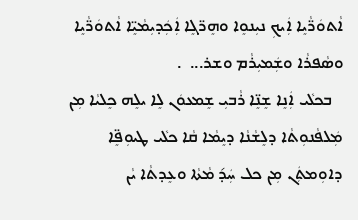ܐܵܬܘܿܖ̈ܵܝܸܐ ܐܲܝܟܼ ܢܝܼܢܘܸܐ ܘܗܸܖ̈ܓܸܐ ܐܲܟܲܕܝܼܡܵܝܸ̈ܐ ܐܵܬܘܿܖ̈ܵܝܸܐ ܘܣܵܦܪܵܐ ܘܫܲܡܝܼܪܵܡ ܘܫܪ...  .
   ܒܟܠܵܝ ܐܲܢܸܐ ܫܸܢܸ̈ܐ ܪܵܒܝܼ ܫܸܡܥܘܿܢ ܠܸܐ ܝܠܸܗ ܟܸܠܝܵܐ ܡܼܢ ܡܲܠܦܵܢܘܼܬܵܐ ܕܠܸܫܵܢܵܐ ܕܝܸܡܵܐ ܩܵܐ ܟܠܵܝ ܛܝܘܼܦܸ̈ܐ ܕܐܘܼܡܬܲܢ ܡܼܢ ܟܠ ܚܲܕ݇ ܡܵܬܵܐ ܘܥܸܕܬܵܐ ܝܵܢ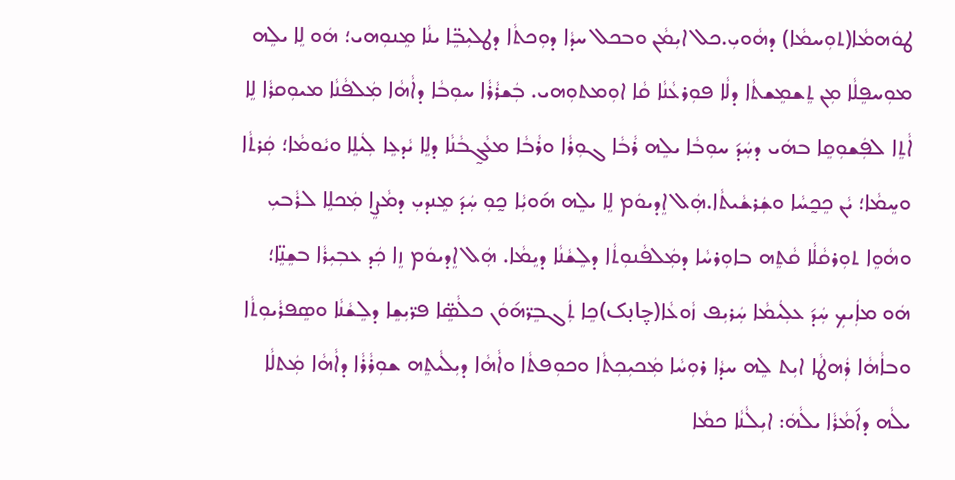ܛܘܿܗܡܵܐ(ܬܘܼܚܡܵܐ) ܕܗܵܘܝܼ.ܟܠ ܐܝܼܡܵܢ ܘܒܟܠ ܚܕܵܐ ܕܘܼܟܬܵܐ ܕܛܠܝܼܒܸ̈ܐ ܝܢܵܐ ܡܸܢܘܼܗܝ؛ ܗܿܘ ܠܸܐ ܝܠܸܗ ܡܘܼܚܦܸܠܵܐ ܡܼܢ ܬܸܫܡܸܫܬܵܐ ܕܠܵܐ ܦܘܼܪܥܵܢܵܐ ܩܵܐ ܐܘܼܡܬܘܼܗܝ. ܒܲܫܪܵܪܵܐ ܚܘܼܒܵܐ ܕܐܵܗܵܐ ܡܲܠܦܵܢܵܐ ܡܝܘܼܩܪܵܐ ܠܸܐ ܐܵܬܸܐ ܠܦܲܫܘܼܩܸܐ ܒܗܿܝ ܕܚܲܕ݇ ܚܘܼܒܵܐ ܝܠܸܗ ܪܵܒܵܐ ܓܘܼܪܵܐ ܘܪܵܒܵܐ ܡܥܵܓ̰ܒܵܢܵܐ ܕܠܸܐ ܝܵܕܥܸܐ ܠܲܝܠܸܐ ܘܝܵܘܡܵܐ؛ ܩܲܪܬܵܐ ܘܚܸܡܵܐ؛ ܝܵܢ ܟܸܟ̰ܚܵܐ ܘܫܲܪܫܵܝܬܵܐ.ܗܲܠ ܐܸܕܝܘܿܡ ܠܸܐ ܝܠܸܗ ܗ݇ܘܝܼܵܐ ܟ̰ܘܼ ܚܲܕ݇ ܡܸܢܕܝܼ ܕܡܵܨܸܐ ܡܲܟܠܸܐ ܠܪܵܒܝܼ ܘܗܵܘܸܐ ܬܘܼܪܩܵܠܵܐ ܩܵܬܸܗ ܒܐܘܼܪܚܵܐ ܕܡܲܠܦܵܢܘܼܬܵܐ ܕܠܸܫܵܢܵܐ ܕܝܸܡܵܐ. ܗܲܠ ܐܸܕܝܘܿܡ ܙܸܐ ܟܲܕ ܥܒܼܝܼܪܵܐ ܒܫܸܢܸ̈ܐ؛ ܗܿܘ ܡܐܲܝܟܼ ܚܲܕ݇ ܥܠܲܝܡܵܐ ܚܲܪܝܼܦ ܙܵܘܥܵܐ(چابک)ܟܸܐ ܬܲܓܒܸܖ̈ܗ݇ܘܿܢ ܟܠܵܣܸ̈ܐ ܦܖ̈ܝܼܫܸܐ ܕܠܸܫܵܢܵܐ ܘܣܸܦܪܵܝܘܼܬܵܐ ܘܒܐܵܗܵܐ ܪܲܗܛܵܐ ܐܝܼܬ ܠܸܗ ܚܕܵܐ ܪܘܼܚܵܐ ܡܲܟܝܼܟܼܬܵܐ ܘܟܘܼܦܬܵܐ ܘܐܵܗܵܐ ܕܝܼܠܵܝܬܸܗ ܫܘܼܪܵܪܵܐ ܕܐܵܗܵܐ ܡܲܬܠܵܐ ܝܠܵܗ ܕܐ݇ܡܵܪܵܐ ܝܠܵܗܿ: ܐܝܼܠܵܢܵܐ ܟܡܵܐ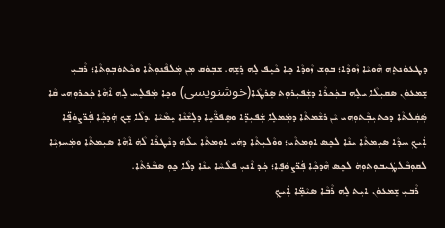ܕܛܥܘܿܢܬܸܗ ܗܵܘܝܵܐ ܙܵܘܕܵܐ؛ ܒܘܼܫ ܙܵܘܕܵܐ ܟܸܐ ܟܵܝܸܦ ܠܸܗ ܪܸܫܸܗ. ܫܒܼܘܿܩ ܡܼܢ ܡܲܠܦܵܢܘܼܬܵܐ ܘܟܵܬܘܿܒܼܘܼܬܵܐ؛ ܪܵܒܝܼ ܫܸܡܥܘܿܢ ܣܩܝܼܠܵܐ ܝܠܸܗ ܒܟܲܟܪܵܐ ܕܫܲܦܝܼܪܘܼܬ ܣܸܪܛܵܐ(خوشنویسی) ܘܟܸܐ ܡܲܦܠܸܚ ܠܸܗ ܐܵܗܵܐ ܟܲܟܪܘܼܗܝ ܩܵܐ ܣܲܩܲܠܬܵܐ ܕܟܬܝܼܒܼܵܬܘܼܗܝ ܝܵܢ ܪܫܵܡܬܵܐ ܕܡܲܡܠܸܐ ܫܲܦܝܼܖܸ̈ܐ ܘܣܸܦܖ̈ܵܝܸܐ ܕܠܸܫܵܢܵܐ ܝܸܡܵܝܵܐ .ܕܠܵܐ ܫܸܟ ܗܲܕܟܼܵܐ ܦܲܖ̈ܨܘܿܦܸ̈ܐ ܐܲܝܟܼ ܚܕܵܐ ܣܝܼܡܬܵܐ ܝܢܵܐ ܠܟܸܣ ܐܘܼܡܬܵܝ؛ ܘܘܵܠܝܼܬܵܐ ܕܗܿܝ ܐܘܼܡܬܵܐ ܝܠܵܗܿ ܕܢܵܛܪܵܐ ܠܵܗܿ ܐܵܗܵܐ ܣܝܼܡܬܵܐ ܘܡܲܚܙܝܼܵܐ ܠܩܘܼܒܵܠܛܲܝܒܘܼܬܘܼܗܿ ܠܟܸܣ ܗܵܕܟܼܵܐ ܦܲܖ̈ܨܘܿܦܸܐ؛ ܟܲܕ ܐܵܢܝܼ ܦܠܵܚܵܐ ܝܢܵܐ ܕܠܵܐ ܟ̰ܘܼ ܣܒܵܪܬܵܐ.
   ܪܵܒܝܼ ܫܸܡܥܘܿܢ ܐܝܼܬ ܠܸܗ ܪܵܒܵܐ ܣܝܵܡܸ̈ܐ ܐܲܝܟܼ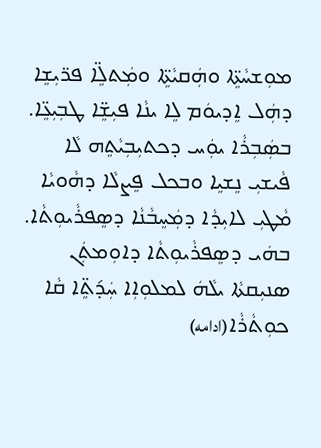ܡܘܼܫܚܵܬܸ̈ܐ ܘܗܲܩܝܵܬܸ̈ܐ ܘܡܲܬܠܸ̈ܐ ܦܖ̈ܝܼܫܸܐ ܕܗܲܠ ܐܸܕܝܘܿܡ ܠܸܐ ܝܢܵܐ ܦܝܼܫܸ̈ܐ ܛܒܼܝܼܥܸ̈ܐ. ܒܣܲܒܼܪܵܐ ܝܘܲܚ ܕܟܬܝܼܒܼܝܵܬܸܗ ܠܵܐ ܦܵܝܫܝܼ ܢܸܫܝܸܐ ܘܒܟܠ ܦܸܨܠܵܐ ܕܗܵܘܝܵܐ ܡܵܛܝܼ ܠܐܝܼܕܵܐ ܕܡܲܚܸܒܵܢܵܐ ܕܣܸܦܪܵܝܘܼܬܵܐ. ܒܗܿܝ ܕܣܸܦܪܵܝܘܼܬܵܐ ܕܐܘܼܡܬܲܢ ܣܢܝܼܩܬܵܐ ܝܠܵܗܿ ܠܡܠܘܼܐܼܐ ܚܲܕ݇ܬܸ̈ܐ ܩܵܐ ܟܘܼܬܵܪܵܐ(ادامه)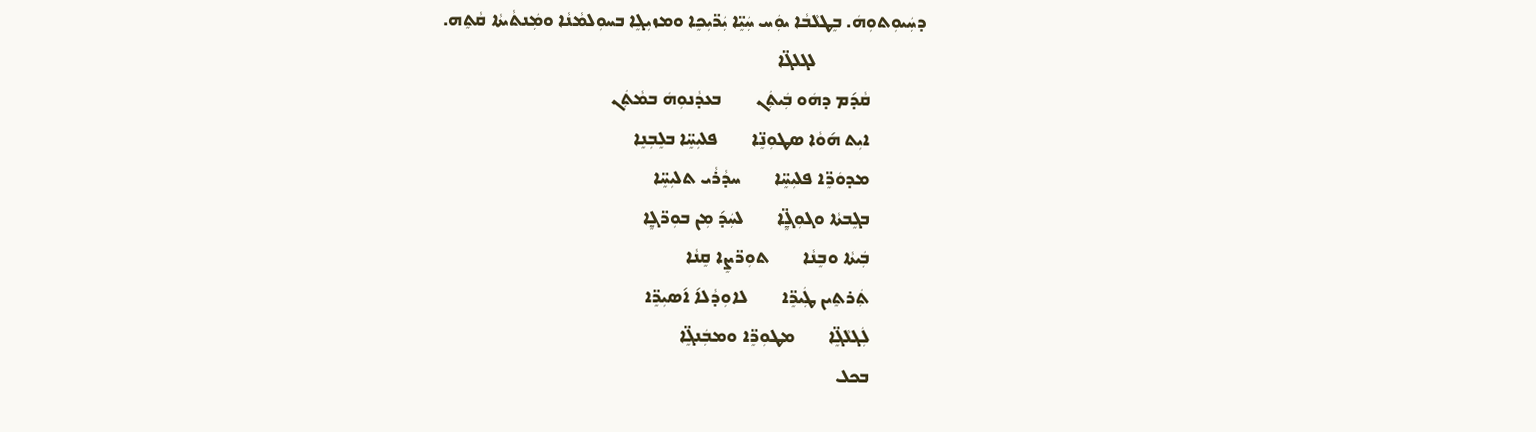ܕܚܲܝܘܼܬܘܼܗܿ. ܒܸܛܠܵܒܵܐ ܝܘܲܚ ܚܲܝܸ̈ܐ ܝܲܖ̈ܝܼܟܸܐ ܘܡܙܝܼܓܸܐ ܒܚܘܼܠܡܵܢܵܐ ܘܡܲܢܬܵܝܬܵܐ ܩܵܬܸܗ.
                          ܠܓܠܓ̈ܐ
             ܩܵܕ݇ܡ ܕܗܿܘ ܒܲܝܬܲܢ        ܒܥܕܵܢܘܼܗܿ ܒܡܵܬܲܢ
             ܐܝܼܬ ܗ݇ܘܵܐ ܣܛܘܼܢܸ̈ܐ        ܦܠܝܼܚܸ̈ܐ ܒܠܸܒܼܢܸܐ
             ܡܕܘܿܖܸ̈ܐ ܦܠܝܼܚܸ̈ܐ        ܚܕܵܪܵܝ ܬܠܝܼܚܸ̈ܐ
             ܒܓܸܒܬܵܐ ܘܓܘܼܓ̰ܸ̈ܐ        ܠܚܲܕ݇ ܡܼܢ ܒܘܼܖ̈ܓ̰ܸܐ
             ܒܲܝܬܵܐ ܘܒܸܢܵܐ        ܬܘܼܖ̈ܨܸܐ ܩܸܢܵܐ
             ܬܲܪܬܸܝܢ ܛܲܝܖܸ̈ܐ        ܠܐܘܼܕܵܠܐ݇ ܐ݇ܣܝܼܖܸ̈ܐ
             ܠܲܓܠܵܓܸ̈ܐ        ܡܛܘܼܖܸ̈ܐ ܘܡܒܲܢܓܸ̈ܐ
             ܒܟܠ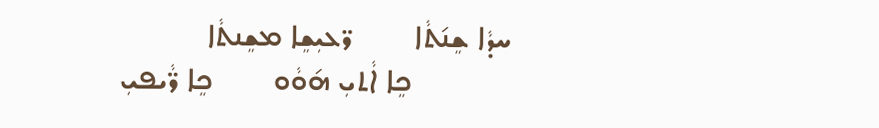ܚܕܵܐ ܫܸܢ݇ܬܵܐ        ܖ̈ܥܝܼܫܸܐ ܡܫܸܢܬܵܐ
             ܟܸܐ ܐܵܬܝܼ ܗ݇ܘܵܘ        ܟܸܐ ܖ̈ܵܝܦܝܼ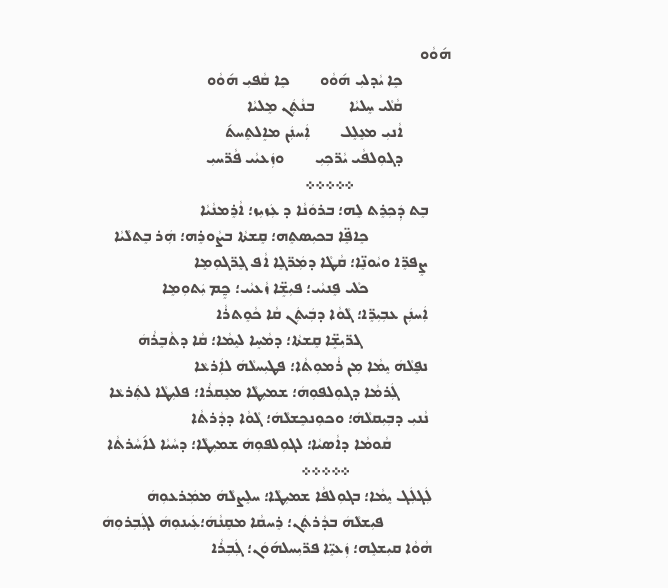ܗ݇ܘܵܘ
             ܟܸܐ ܝܵܕܠܝܼ ܗ݇ܘܵܘ        ܟܸܐ ܩܵܦܝܼ ܗ݇ܘܵܘ
             ܩܵܠܵܝ ܚܸܠܝܵܐ         ܒܢܵܬܲܢ ܡܸܠܝܵܐ
             ܐܵܢܝܼ ܡܥܸܠܸܠ        ܐܲܚܢܲܢ ܡܐܸܠܬܸܚܬ݇
             ܕܓܘܼܠܦܵܝ ܝܵܖ̈ܟܼܝܼ        ܘܙܲܥܝܵܝ ܦܵܖ̈ܚܝܼ
                          ܀܀܀܀܀
      ܒܸܬ ܕܲܟܼܪܸܬ ܠܸܗ؛ ܒܪܘܿܢܵܐ ܕ ܥܲܙܝܼܙ؛ ܐܵܪܸܡܢܵܝܵܐ
                      ܟܸܐܦܸ̈ܐ ܒܟܝܼܣܬܸܗ؛ ܩܸܫܬܵܐ ܒܨܵܘܪܸܗ؛ ܗܲܪ ܒܸܬܠܵܝܵܐ
      ܨܸܦܖܸ̈ܐ ܘܝܵܘܢܸ̈ܐ؛ ܩܵܛܵܐ ܕܡܲܖ̈ܓܸܐ ܐܵܦ ܓܸܖ̈ܓܘܼܡܸܐ
                      ܟܠܵܝ ܦܸܢܝܵܝ؛ ܦܝܼܫܸ̈ܐ ܙܵܥܝܵܝ؛ ܟ̰ܸܡ ܝܲܬܘܼܡܸܐ
      ܐܲܚܢܲܢ ܥܒܼܝܼܖܸ̈ܐ؛ ܓܵܘܵܐ ܕܒܲܝܬܲܢ ܩܵܐ ܟܵܘܸܬܪܵܐ
                        ܓܖ̈ܝܼܫܸ̈ܐ ܩܸܫܬܵܐ؛ ܕܡܵܚܸܐ ܠܝܸܡܵܐ؛ ܩܵܐ ܕܬܵܒܸܪܵܗܿ
      ܢܦܸܠܵܗܿ ܝܸܡܵܐ ܡܼܢ ܪܵܡܘܼܬܵܐ؛ ܦܛܝܼܚܠܵܗܿ ܠܐܲܪܥܵܐ
              ܓܲܪܡܵܐ ܕܓܘܼܠܦܘܼܗܿ؛ ܫܡܝܼܛܵܐ ܡܥܸܩܪܵܐ؛ ܦܠܝܼܛܵܐ ܠܬܲܪܥܵܐ
      ܢܵܢܝܼ ܕܒܼܝܼܩܠܵܗܿ؛ ܘܟܘܼܢܟܸܫܠܵܗܿ؛ ܓܵܘܵܐ ܕܕܵܪܬܵܐ
                ܩܵܘܡܵܐ ܕܐܵܣܝܵܐ؛ ܠܓܘܼܠܦܘܼܗܿ ܫܡܝܼܛܵܐ؛ ܕܚܵܝܵܐ ܠܐ݇ܚܵܪܬܵܐ
                           ܀܀܀܀܀
     ܠܲܓܠܲܓ ܝܸܡܵܐ؛ ܒܓܘܼܠܦܵܐ ܫܡܝܼܛܵܐ؛ ܚܠܸܨܠܵܗܿ ܡܡܲܪܥܘܼܗܿ
                  ܦܝܼܫܠܵܗܿ ܒܕܵܪܬܲܢ؛ ܪܸܚܩܵܐ ܡܩܸܢܵܗܿ؛ܥܲܝܢܘܼܗܿ ܠܓܲܒܼܪܘܼܗܿ
     ܗܵܘܵܐ ܩܝܼܫܠܸܗ؛ ܙܲܥܝܸ̈ܐ ܦܖ̈ܝܼܚܠܗ݇ܘܿܢ؛ ܓܲܒܼܪܵܐ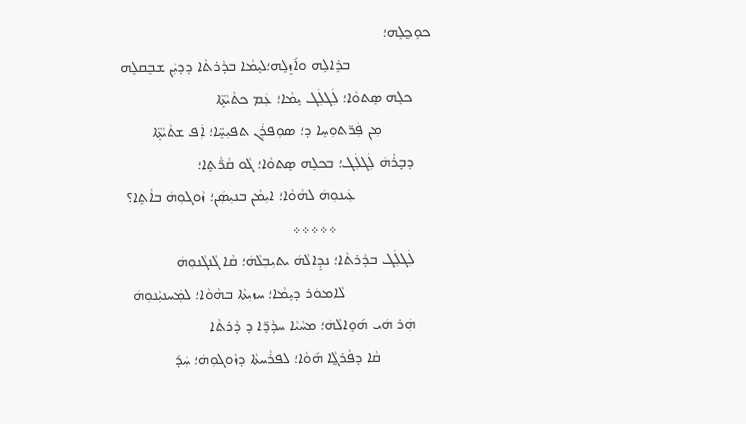ܟܘܸܟ̰ܠܸܗ؛
                     ܒܪܸܐܠܸܗ ܘܐ݇ܙܸܠܸܗ؛ܠܝܸܡܵܐ ܒܕܵܪܬܵܐ ܕܕܝܲܢ ܫܒܸܩܠܸܗ
     ܟܠܸܗ ܣܸܬܘܵܐ؛ ܠܲܓܠܲܓ ܝܸܡܵܐ؛ ܥܲܡ ܟܬܵܝܵܬܸ̈ܐ
             ܡܼܢ ܦܲܖ̈ܬܘܼܚܸܐ ܕ؛ ܣܘܼܦܪܲܢ ܬܦܝܼܚܸ̈ܐ؛ ܐܲܦ ܫܬܵܝܵܬܸ̈ܐ
     ܕܒܸܼܪܵܗܿ ܠܲܓܠܲܓ؛ ܒܟܠܸܗ ܣܸܬܘܵܐ؛ ܓܵܘ ܩܵܖ̈ܵܬܸܐ؛
                    ܥܲܝܢܘܼܗܿ ܠܗܵܘܵܐ؛ ܐܝܼܡܵܢ ܒܢܝܼܣܲܢ؛ ܙܵܘܓܘܼܗܿ ܒܐܵܬܸܐ؟
                         ܀܀܀܀܀
     ܠܲܓܠܲܓ ܒܕܵܪܬܵܐ؛ ܢܕܸܐܠܵܗܿ ܝܬܝܼܒܼܠܵܗܿ؛ ܩܵܐ ܓܵܢܓܵܢܘܼܗܿ
                       ܠܵܐܡܘܿܪ ܕܝܸܡܵܐ؛ ܚܙܝܼܬܵܐ ܒܗܵܘܵܐ؛ ܠܡܲܚܢܝܼܵܢܘܼܗܿ
     ܗܲܪ ܗܿܝ ܗ݇ܘܸܐܠܵܗܿ؛ ܡܚܵܝܵܐ ܚܕܵܖܸ̈ܐ ܕ ܕܵܪܬܵܐ
              ܩܵܐ ܕܦܵܪܓ̰ܵܐ ܗ݇ܘܵܐ؛ ܠܦܪܵܚܬܵܐ ܕܙܵܘܓܘܼܗܿ؛ ܚܲܕ݇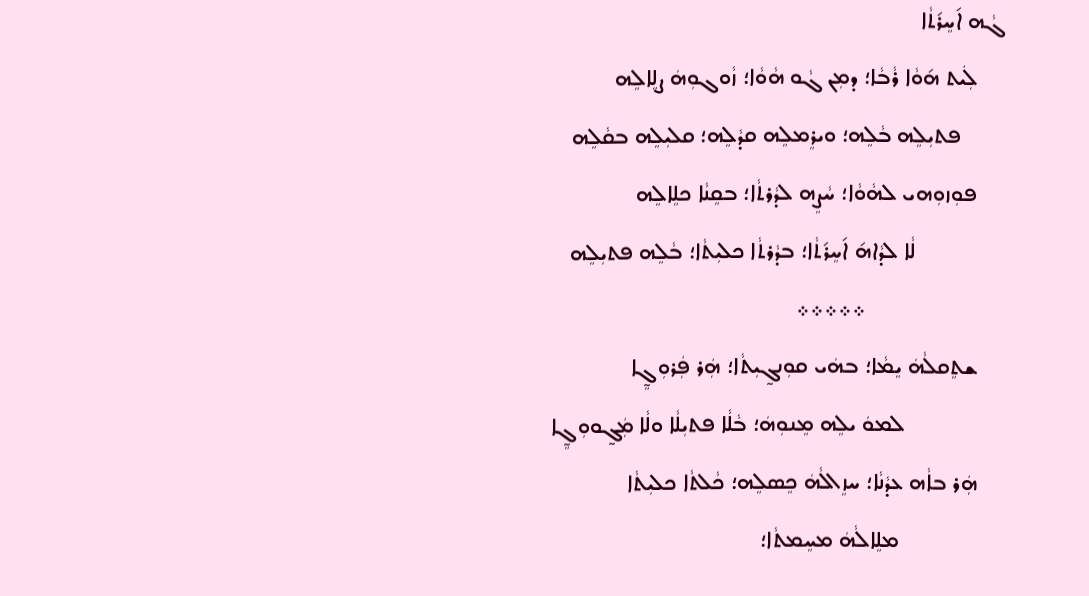ܓܵܗ ܐ݇ܚܸܪ݇ܬܵܐ
     ܠܲܝܬ ܗ݇ܘܵܐ ܪܵܒܵܐ؛ ܕܡܼܢ ܓܵܘ ܗܵܘܵܐ؛ ܙܵܘܓܘܼܗܿ ܨܠܸܐܠܸܗ
        ܦܬܝܼܠܸܗ ܒܵܠܸܗ؛ ܘܝܪܸܡܠܸܗ ܩܕܵܠܸܗ؛ ܩܠܝܼܠܸܗ ܒܩܵܠܸܗ
     ܦܘܼܙܘܼܗܝ ܠܗܵܘܵܐ؛ ܚܵܨܸܗ ܠܕܵܪܬܵܐ؛ ܒܩܸܢܵܐ ܟܠܸܐܠܸܗ
                ܠܵܐ ܠܕܵܐܗ݇ ܐ݇ܚܸܪ݇ܬܵܐ؛ ܒܕܵܪܬܵܐ ܟܠܝܼܬܵܐ؛ ܒܵܠܸܗ ܦܬܝܼܠܸܗ
                         ܀܀܀܀܀
     ܫܬܸܩܠܵܗܿ ܝܸܡܵܐ؛ ܒܗܿܝ ܩܘܼܢܓ̰ܝܼܬܵܐ؛ ܗܲܪ ܦܲܪܘܼܓ̰ܸܐ
                  ܠܡܘܿ ܝܠܸܗ ܡܸܢܘܼܗܿ؛ ܒܵܠܵܐ ܦܬܝܼܠܵܐ ܘܠܵܐ ܡܲܓ̰ܘܘܼܓ̰ܸܐ
     ܗܲܪ ܒܐܵܗ ܥܕܵܢܵܐ؛ ܚܙܸܐܠܵܗܿ ܟܸܣܠܸܗ؛ ܟܵܠܬܵܐ ܟܠܝܼܬܵܐ
                   ܡܠܸܐܠܵܗܿ ܡܚܸܡܬܵܐ؛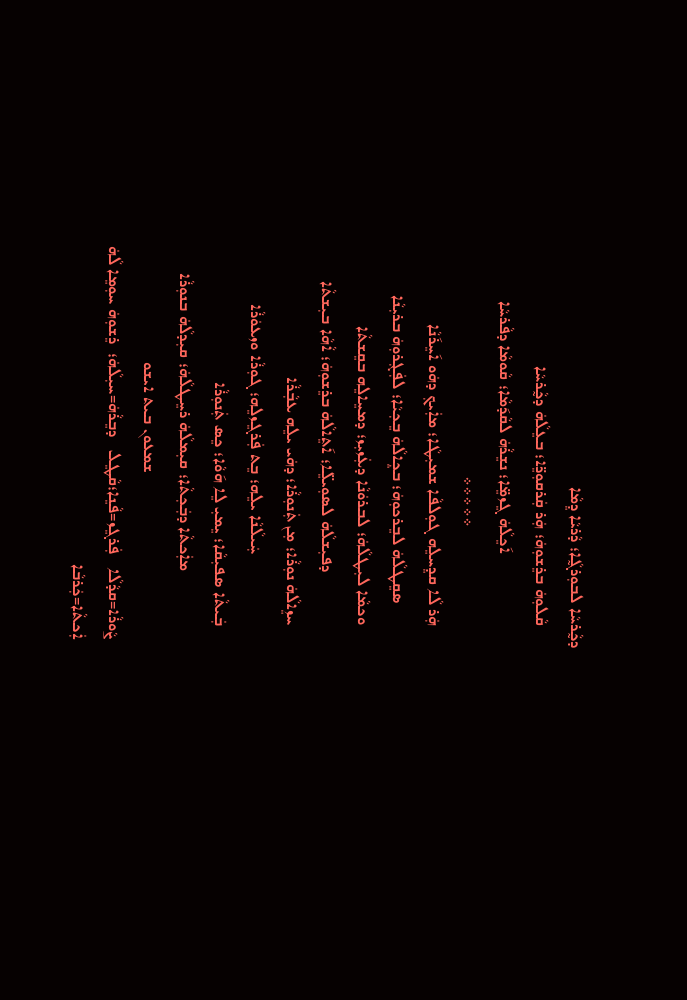ܕܟ̰ܵܪܚܵܐ ܠܒܘܼܪܓ̰ܵܐ؛ ܕܵܪܝܵܐ ܕܸܡܵܐ
     ܩܵܠܘܼܗܿ ܒܪܸܫܘܼܗܿ؛ ܗܲܪ ܩܲܪܩܘܼܖܸ̈ܐ؛ ܒܥܸܠܵܗܿ ܕܟ̰ܵܪܚܵܐ
                     ܐ݇ܟܸܠܵܗܿ ܓܸܙܡܸ̈ܐ؛ ܢܫܸܪܵܗܿ ܠܩܵܕ݇ܡܵܐ؛ ܩܵܘܡܵܐ ܕܦܵܪܚܵܐ
                           ܀܀܀܀܀
     ܗܲܪ ܠܵܐ ܩܕܸܚܠܸܗ ܓܘܼܠܦܵܐ ܫܡܝܼܛܵܐ؛ ܡܐܲܝܟܼ ܕܗܿܘ ܐ݇ܚܸܪ݇ܢܵܐ
          ܣܩܸܛܠܵܗܿ ܠܒܸܪܟܘܼܗܿ؛ ܒܟܼܸܐܠܵܗܿ ܒܸܟܼܝܵܐ؛ ܠܦܲܓܼܪܘܼܗܿ ܒܪܝܼܢܵܐ
     ܘܟܡܵܐ ܠܝܼܛܠܵܗܿ؛ ܠܒܪܘܿܢܵܐ ܕܥܲܙܝܼܙ؛ ܕܡܚܸܐܠܸܗ ܒܩܸܫܬܵܐ
                 ܕܦܝܼܫܠܵܗܿ ܠܣܘܼܝܠܸ̈ܐ؛ ܐ݇ܬܸܐܠܵܗܿ ܒܪܸܫܘܼܗܿ؛ ܐܵܗܵܐ ܒܝܼܫܬܵܐ
     ܚܙܸܐܠܵܗܿ ܢܘܼܪܵܐ؛ ܡܼܢ ܬܲܢܘܼܪܵܐ؛ ܕܗܿܝ ܝܠܸܗ ܥܒܼܵܪܵܐ
                     ܚܲܝܠܵܢܵܐ ܝܠܸܗ؛ ܒܸܬ ܦܲܪܓܸܙܠܸܗ؛ ܓܘܼܪܵܐ ܘܙܥܘܿܪܵܐ
     ܒܲܝܬܵܐ ܣܦܝܼܩܵܐ؛ ܝܸܡܝܼ ܠܸܐ ܗ݇ܘܵܐ؛ ܟܸܣ ܬܲܢܘܼܪܵܐ
                 ܡܐܲܟܬܵܐ ܕܒܲܟܼܬܵܐ؛ ܩܝܼܡܠܵܗܿ ܪܚܸܛܠܵܗܿ؛ ܩܝܼܕܠܵܗܿ ܒܢܘܼܪܵܐ
                                       ܫܡܥܘܢ ܒܝܬ ܐܝܫܘ
  ܨܵܘܪܵܐ=ܩܕܵܠܵܐ   ܦܲܪܓܸܙ=ܦܵܢܸܐ؛ܩܵܛܸܠ   ܕܒܸܪܵܗܿ=ܚܝܼܠܵܗܿ؛  ܪܸܫܘܼܗܿ ܚܘܼܡܸܐ ܠܵܗܿ
  ܐܲܟܬܵܐ=ܟܲܪܒܵܐ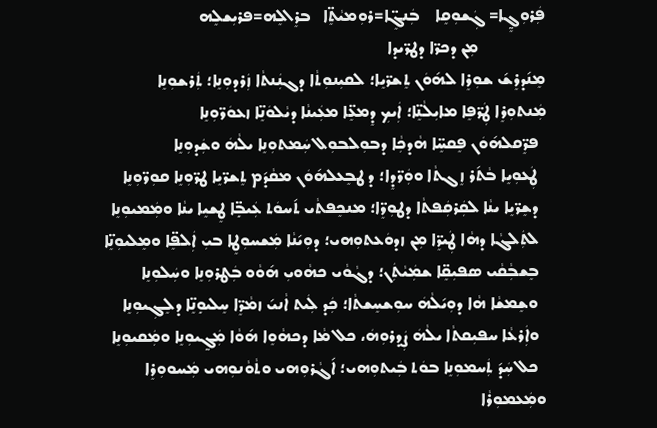ܦܲܪܘܼܓ̰ܸܐ= ܓܲܫܘܼܩܸܐ    ܒܲܢܓܸ̈ܐ=ܪܘܼܡܝܵܬܸ̈ܐ   ܒܪܸܐܠܸܗ=ܦܪܝܼܫܠܸܗ
                 ܡܼܢ ܕܟܖ̈ܐ ܕܛܖ̈ܝܕܐ
ܡܸܢ݇ܕܪܸܫ݇ ܫܘܼܪܸܐ ܠܗ݇ܘܿܢ ܬܸܫܖ̈ܝܸܐ؛ ܠܩܝܼܢܘܼܬܵܐ ܕܓܢܲܢܬܵܐ ܙܲܪܕܘܼܢܸܐ؛ ܬܲܪܫܘܼܢܸܐ
ܡܲܢܬܘܼܪܸܐ ܛܲܖ̈ܦܸܐ ܡܐܝܼܠܵܢܸ̈ܐ؛ ܐܲܝܟܼ ܕܸܡܥܸ̈ܐ ܡܥܲܝܢܵܐ ܕܝܵܠܘܿܢܸ̈ܐ ܙܥܘܿܖ̈ܘܼܢܸܐ
  ܦܖܸ̈ܩܠܗ݇ܘܿܢ ܦܸܩܚܸ̈ܐ ܗܵܕܟܼܵܐ ܕܒܘܼܠܒܘܼܠ ܚܲܡܬܘܼܢܸܐ ܝܠܵܗܿ ܘܫܲܕܘܼܢܸܐ
  ܛܲܥܘܼܝܸܐ ܒܵܬ݇ܪ ܙܸܓܬܵܐ ܘܘܲܖ̈ܕܸܐ؛ ܕ ܛܒܸܥܠܗ݇ܘܿܢ ܡܩܵܕ݇ܡ ܬܸܫܖ̈ܝܸܐ ܛܖ̈ܘܼܢܸܐ ܩܘܼܖ̈ܘܼܢܸܐ
  ܕܫܸܖ̈ܝܸܐ ܝܢܵܐ ܠܩܲܪܩܲܦܬܵܐ ܕܛܘܼܖܸ̈ܐ؛ ܡܢܟܸܦܬܵܝ ܬ݇ܚܘܿܬ ܥܲܝܒܼܸ̈ܐ ܛܸܫܝܸܐ ܝܢܵܐ ܘܡܲܡܝܘܼܢܸܐ
  ܠܬܲܠܓܵܐ ܕܗܵܐ ܛܲܝܖܸ̈ܐ ܡܼܢ ܙܕܘܿܥܬܘܼܗܝ؛ ܕܘܼܝ݇ܢܵܐ ܡܲܫܚܘܼܛܸܐ ܒܝܼ ܐܲܠܦܸ̈ܐ ܘܡܸܠܝܘܼܢܸ̈ܐ
  ܒܸܫܒܼܵܩܵܝ ܣܦܝܼܩܸ̈ܐ ܫܡܲܝܵܬܲܢ؛ ܕܓܵܘܵܝ ܟܗܵܘܝܼ ܗ݇ܘܵܘ ܒܲܛܪܘܼܢܸܐ ܘܚܲܠܘܼܢܸܐ
  ܘܫܸܡܫܵܐ ܗܵܐ ܕܘܼܝ݇ܠܵܗܿ ܚܘܼܫܚܸܫܬܵܐ؛ ܟܲܕ ܠܲܝܬ ܐܵܢܝ݇ ܙܡܵܖܸ̈ܐ ܚܸܠܝܘܼܸܢܸ̈ܐ ܕܠܸܓܼܝܘܼܢܸܐ
  ܘܐܲܪܥܵܐ ܚܦܝܼܩܬܵܐ ܝܠܵܗܿ ܨܲܕܪܘܼܗܿ، ܟܠ ܡܵܐ ܕܟܗܵܘܸܐ ܗ݇ܘܵܐ ܡܲܓ̰ܝܘܼܢܸܐ ܘܡܲܩܝܘܼܢܸܐ
  ܟܠ ܚܲܕ݇ ܬܲܚܡܘܼܢܸܐ ܒܘܿܬ ܒܲܝܬܘܼܗܝ؛ ܐ݇ܓܵܪܘܼܗܝ ܘܬܵܘܵܢܘܼܗܝ ܡܲܚܘܘܼܪܸܐ ܘܡܲܥܡܘܼܪܵܐ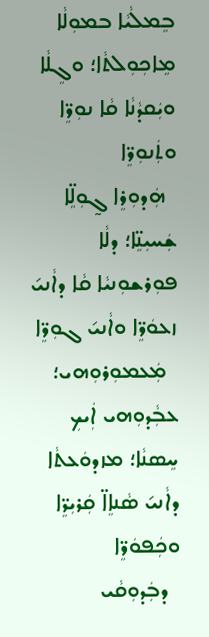ܒܸܡܠܵܝܵܐ ܒܡܘܼܠܵܐ ܡܸܐܟܼܘܼܠܬܵܐ؛ ܘܓܸܠܵܐ ܘܝܲܩܕܵܢܵܐ ܩܵܐ ܢܘܼܖܸ̈ܐ ܘܬܲܢܘܼܖܸ̈ܐ
  ܗܲܕܘܼܪܸܐ ܓ̰ܘܼܠܸ̈ܐ ܫܲܚܝܼܢܸ̈ܐ؛ ܕܠܵܐ ܦܘܼܪܫܘܼܢܝܵܐ ܩܵܐ ܕܐܵܢܝ݇ ܙܥܘܿܖܸ̈ܐ ܘܐܵܢܝ݇ ܓܘܼܖܸ̈ܐ
  ܡܲܥܡܘܼܪܘܼܗܝ؛ ܥܒܼܵܕܘܼܗܝ ܐܲܝܟܼ ܚܸܣܢܵܐ؛ ܡܙܕܘܿܥܬܵܐ ܕܐܵܢܝ݇ ܣܵܢܐܸܐ̈ ܩܲܪܝܼܖܸ̈ܐ ܘܟܲܦܘܿܖܸ̈ܐ
  ܕܒܲܕܘܼܩܵܝ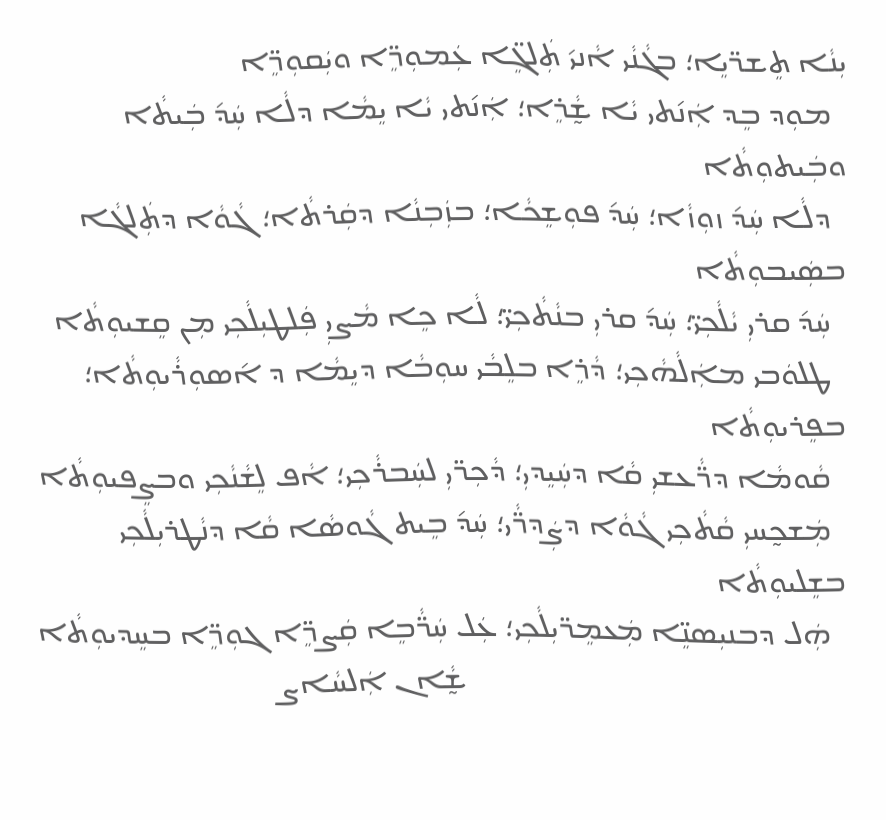ܝܼܢܵܐ ܬܸܫܖ̈ܝܸܐ؛ ܒܓܵܢܵܝ ܐܵܢܝ݇ ܬܲܠܓܸ̈ܐ ܥܲܡܘܼܖܸ̈ܐ ܘܝܲܩܘܼܖܸ̈ܐ
  ܡܘܼܕ ܒܸܕ ܐܲܢ݇ܬܝ ܝܵܐ ܫ̰ܵܪܸܐ؛ ܐܲܢ݇ܬܝ ܝܵܐ ܝܸܡܵܐ ܕܠܵܐ ܚܲܕ݇ ܒܲܝܬܵܐ ܘܒܲܝܬܘܼܬܵܐ
  ܕܠܵܐ ܚܲܕ݇ ܙܘܼܙܵܐ؛ ܚܲܕ݇ ܦܘܼܫܸܟܵܐ؛ ܒܙܲܒܼܢܵܐ ܕܩܲܪܬܵܐ؛ ܓܵܘܵܐ ܕܬܲܠܓܵܐ ܒܣܲܝܒܘܼܬܵܐ
  ܚܲܕ݇ ܩܪܝܼ ܝܵܠܵܟܼܝ̈؛ ܚܲܕ݇ ܩܪܝܼ ܒܢܵܬܵܟܼܝ̈؛ ܠܵܐ ܟܸܐ ܡܵܨܝܼ ܦܲܠܛܝܼܠܵܟܼܝ ܡܼܢ ܩܸܫܝܘܼܬܵܐ
  ܛܠܘܿܒܝ ܡܐܲܠܵܗܵܟܼܝ؛ ܕܵܪܸܐ ܒܠܸܒܵܝ ܚܘܼܒܵܐ ܕܝܸܡܵܐ ܕ ܐ݇ܣܘܼܪܵܝܘܼܬܵܐ؛ ܒܦܸܪܝܘܼܬܵܐ
  ܩܵܘܡܵܐ ܕܖ̈ܵܥܫܝܼ ܩܵܐ ܕܚܲܝܸܕܝܼ؛ ܕܵܟܼܖ̈ܝܼ ܠܚܲܒܪܵܟܼܝ؛ ܐܵܦ ܠܸܫܵܢܵܟܼܝ ܘܒܨܸܦܝܘܼܬܵܐ
  ܡܲܫܟ̰ܚܝܼ ܩܵܬܵܟܼܝ ܓܵܘܵܐ ܕܨܲܕܖ̈ܵܝ؛ ܚܲܕ݇ ܒܸܝܬ ܓܵܘܣܵܐ ܩܵܐ ܕܢܵܛܪܝܼܠܵܟܼܝ ܒܫܸܠܝܘܼܬܵܐ
  ܗܲܠ ܕܒܢܝܼܣܢܸ̈ܐ ܡܲܥܡܸܖ̈ܝܼܠܵܟܼܝ؛ ܥܲܠ ܚܲܖ̈ܵܒܸܐ ܩܲܨܖܸ̈ܐ ܓܘܼܖܸ̈ܐ ܒܚܸܕܝܘܼܬܵܐ
                                                 ܫ̰ܵܐܢ ܐܲܠܚܵܐܨ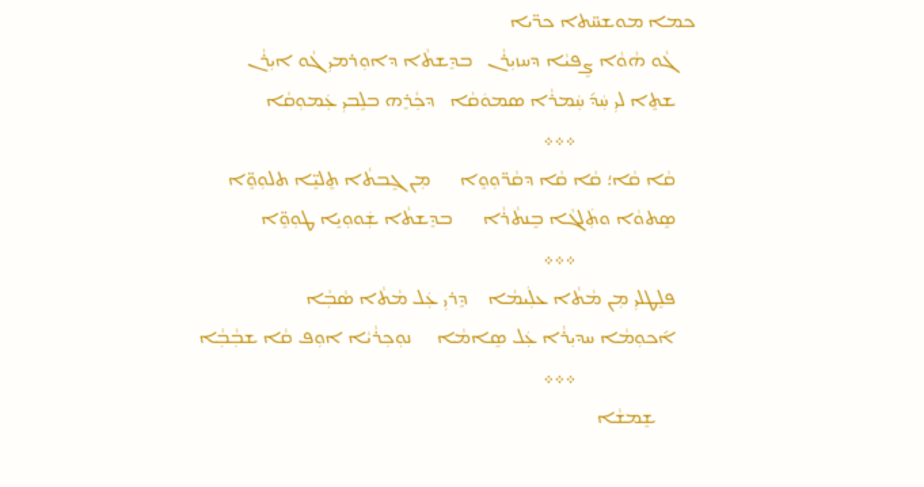ܟܡܐ ܡܘܫܚ̈ܬܐ ܟܖ̈ܝܐ
    ܓܵܘ ܗܵܘܵܐ ܨܸܦܝܵܐ ܕܚܙܝܼܪܵܢ   ܒܕܸܫܬܵܐ ܕܐܘܼܪܡܝܼ ܓܵܘ ܐܝܼܪܵܢ
    ܫܬܸܐ ܠܝܼ ܚܲܕ݇ ܚܲܡܪܵܐ ܣܡܘܿܩܵܐ   ܕܟܼܵܪܸܗ ܒܠܸܒܝܼ ܥܲܡܘܼܩܵܐ
                        ܀܀܀
    ܩܵܐ ܩܵܐ؛ ܩܵܐ ܩܵܐ ܕܩܵܖ̈ܘܼܘܸܐ      ܡܼܢ ܓܸܒܬܵܐ ܬܸܠܝܸ̈ܐ ܬܠܘܼܘܸ̈ܐ
    ܣܸܬܘܵܐ ܘܬܲܠܓܵܐ ܒܸܢܬܵܪܵܐ      ܒܕܸܫܬܵܐ ܫܲܘܘܼܝܸܐ ܛܘܼܘܸ̈ܐ
                        ܀܀܀
    ܦܠܸܛܠܝܼ ܡܼܢ ܡܵܬܵܐ ܥܠܲܝܡܵܐ    ܕܸܪܝܼ ܥܲܠ ܡܵܬܵܐ ܣܵܒܼܵܐ
    ܐ݇ܟܘܼܡܵܐ ܚܕܝܼܪܵܐ ܥܲܠ ܣܸܐܡܵܐ     ܢܘܼܟܼܪܵܝܵܐ ܐܘܼܦ ܩܵܐ ܫܒܼܵܒܼܵܐ
                        ܀܀܀
        ܫܸܡܫܵܐ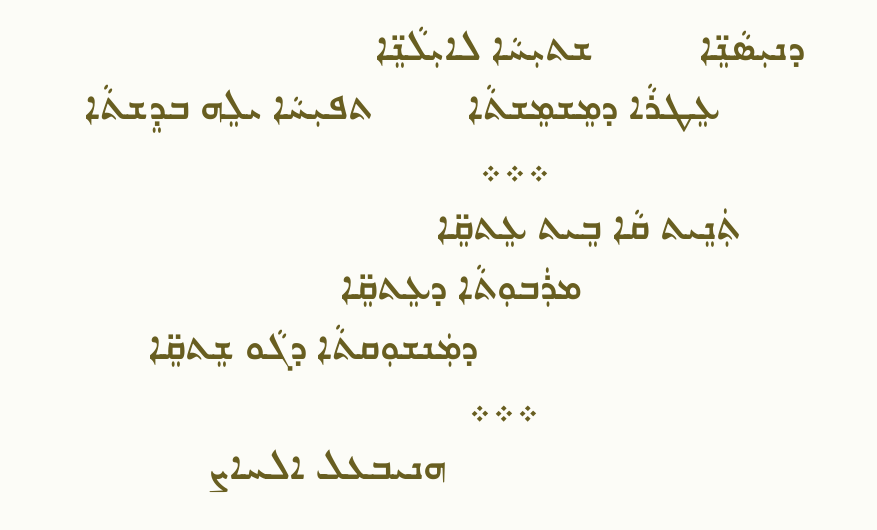ܕܢܝܼܣܵܢܸ̈ܐ          ܫܬܝܼܚܵܐ ܠܐܝܼܠܵܢܸ̈ܐ
        ܥܸܛܪܵܐ ܕܡܸܫܡܸܫܬܵܐ         ܬܦܝܼܚܵܐ ܝܠܸܗ ܒܕܸܫܬܵܐ
                        ܀܀܀
      ܬܲܢܸܝܬ ܩܵܐ ܒܸܝܬ ܥܸܬܩܸ̈ܐ
                     ܡܪܲܒܘܼܬܵܐ ܕܥܸܬܩܸ̈ܐ
                               ܕܡܲܢܫܘܼܩܬܵܐ ܕܓܵܘ ܫܸܬܩܸ̈ܐ
                         ܀܀܀
                                  ܗܢܝܒܥܠ ܐܠܚܐܨ